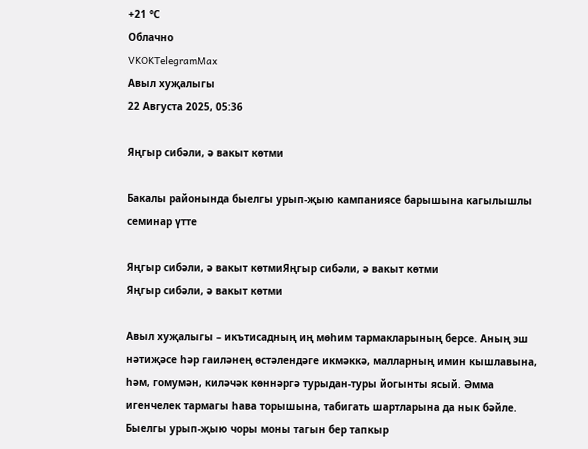+21 °С
Облачно
VKOKTelegramMax
Авыл хуҗалыгы
22 Августа 2025, 05:36

Яңгыр сибәли, ә вакыт көтми

Бакалы районында быелгы урып-җыю кампаниясе барышына кагылышлы семинар үтте

Яңгыр сибәли, ә вакыт көтмиЯңгыр сибәли, ә вакыт көтми
Яңгыр сибәли, ә вакыт көтми

Авыл хуҗалыгы – икътисадның иң мөһим тармакларының берсе. Аның эш нәтиҗәсе һәр гаиләнең өстәлендәге икмәккә, малларның имин кышлавына, һәм, гомумән, киләчәк көннәргә турыдан-туры йогынты ясый. Әмма игенчелек тармагы һава торышына, табигать шартларына да нык бәйле. Быелгы урып-җыю чоры моны тагын бер тапкыр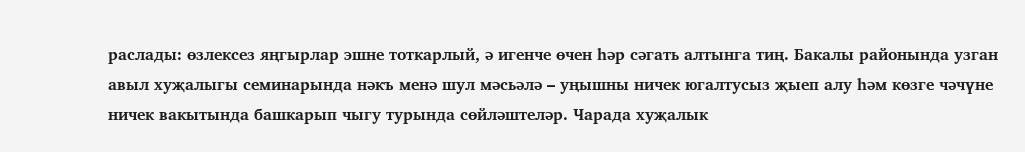раслады: өзлексез яңгырлар эшне тоткарлый, ә игенче өчен һәр сәгать алтынга тиң. Бакалы районында узган авыл хуҗалыгы семинарында нәкъ менә шул мәсьәлә – уңышны ничек югалтусыз җыеп алу һәм көзге чәчүне ничек вакытында башкарып чыгу турында сөйләштеләр. Чарада хуҗалык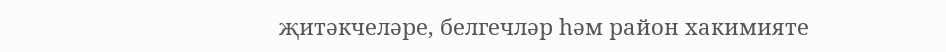җитәкчеләре, белгечләр һәм район хакимияте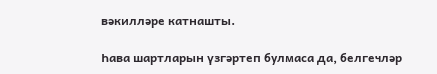вәкилләре катнашты.

Һава шартларын үзгәртеп булмаса да, белгечләр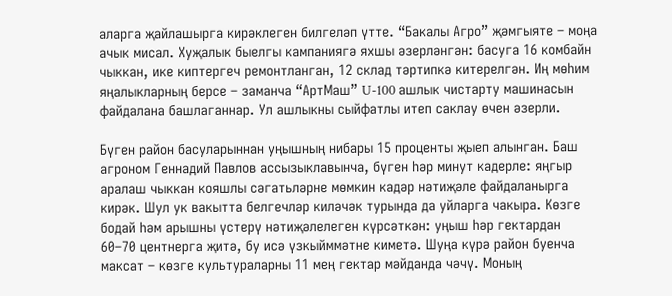аларга җайлашырга кирәклеген билгеләп үтте. “Бакалы Агро” җәмгыяте – моңа ачык мисал. Хуҗалык быелгы кампаниягә яхшы әзерләнгән: басуга 16 комбайн чыккан, ике киптергеч ремонтланган, 12 склад тәртипкә китерелгән. Иң мөһим яңалыкларның берсе – заманча “АртМаш” U-100 ашлык чистарту машинасын файдалана башлаганнар. Ул ашлыкны сыйфатлы итеп саклау өчен әзерли.

Бүген район басуларыннан уңышның нибары 15 проценты җыеп алынган. Баш агроном Геннадий Павлов ассызыклавынча, бүген һәр минут кадерле: яңгыр аралаш чыккан кояшлы сәгатьләрне мөмкин кадәр нәтиҗәле файдаланырга кирәк. Шул ук вакытта белгечләр киләчәк турында да уйларга чакыра. Көзге бодай һәм арышны үстерү нәтиҗәлелеген күрсәткән: уңыш һәр гектардан 60–70 центнерга җитә, бу исә үзкыйммәтне киметә. Шуңа күрә район буенча максат – көзге культураларны 11 мең гектар мәйданда чәчү. Моның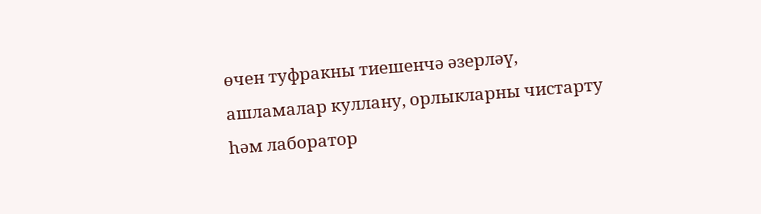өчен туфракны тиешенчә әзерләү, ашламалар куллану, орлыкларны чистарту һәм лаборатор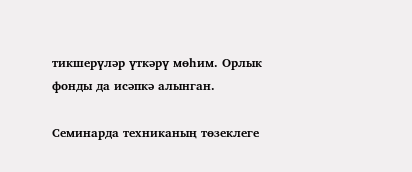тикшерүләр үткәрү мөһим. Орлык фонды да исәпкә алынган.

Семинарда техниканың төзеклеге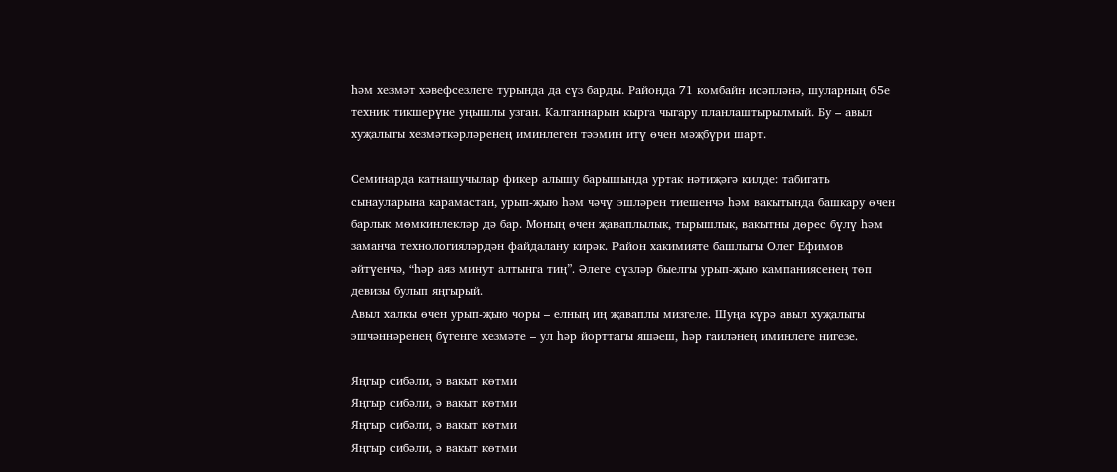һәм хезмәт хәвефсезлеге турында да сүз барды. Районда 71 комбайн исәпләнә, шуларның 65е техник тикшерүне уңышлы узган. Калганнарын кырга чыгару планлаштырылмый. Бу – авыл хуҗалыгы хезмәткәрләренең иминлеген тәэмин итү өчен мәҗбүри шарт.

Семинарда катнашучылар фикер алышу барышында уртак нәтиҗәгә килде: табигать сынауларына карамастан, урып-җыю һәм чәчү эшләрен тиешенчә һәм вакытында башкару өчен барлык мөмкинлекләр дә бар. Моның өчен җаваплылык, тырышлык, вакытны дөрес бүлү һәм заманча технологияләрдән файдалану кирәк. Район хакимияте башлыгы Олег Ефимов әйтүенчә, “һәр аяз минут алтынга тиң”. Әлеге сүзләр быелгы урып-җыю кампаниясенең төп девизы булып яңгырый.
Авыл халкы өчен урып-җыю чоры – елның иң җаваплы мизгеле. Шуңа күрә авыл хуҗалыгы эшчәннәренең бүгенге хезмәте – ул һәр йорттагы яшәеш, һәр гаиләнең иминлеге нигезе.

Яңгыр сибәли, ә вакыт көтми
Яңгыр сибәли, ә вакыт көтми
Яңгыр сибәли, ә вакыт көтми
Яңгыр сибәли, ә вакыт көтми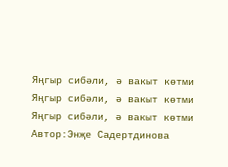Яңгыр сибәли, ә вакыт көтми
Яңгыр сибәли, ә вакыт көтми
Яңгыр сибәли, ә вакыт көтми
Автор:Энҗе Садертдинова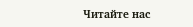Читайте нас